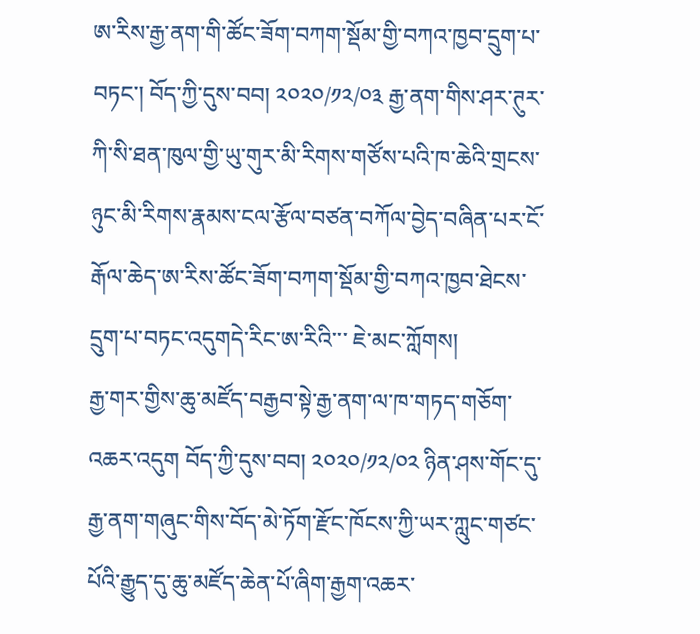ཨ་རིས་རྒྱ་ནག་གི་ཚོང་ཟོག་བཀག་སྡོམ་གྱི་བཀའ་ཁྱབ་དྲུག་པ་བཏང་། བོད་ཀྱི་དུས་བབ། ༢༠༢༠/༡༢/༠༣ རྒྱ་ནག་གིས་ཤར་ཊུར་ཀི་སི་ཐན་ཁུལ་གྱི་ཡུ་གུར་མི་རིགས་གཙོས་པའི་ཁ་ཆེའི་གྲངས་ཉུང་མི་རིགས་རྣམས་ངལ་རྩོལ་བཙན་བཀོལ་བྱེད་བཞིན་པར་ངོ་རྒོལ་ཆེད་ཨ་རིས་ཚོང་ཟོག་བཀག་སྡོམ་གྱི་བཀའ་ཁྱབ་ཐེངས་དྲུག་པ་བཏང་འདུགདེ་རིང་ཨ་རིའི་་་ ཇེ་མང་ཀློགས།
རྒྱ་གར་གྱིས་ཆུ་མཛོད་བརྒྱབ་སྟེ་རྒྱ་ནག་ལ་ཁ་གཏད་གཅོག་འཆར་འདུག བོད་ཀྱི་དུས་བབ། ༢༠༢༠/༡༢/༠༢ ཉིན་ཤས་གོང་དུ་རྒྱ་ནག་གཞུང་གིས་བོད་མེ་ཏོག་རྫོང་ཁོངས་ཀྱི་ཡར་ཀླུང་གཙང་པོའི་རྒྱུད་དུ་ཆུ་མཛོད་ཆེན་པོ་ཞིག་རྒྱག་འཆར་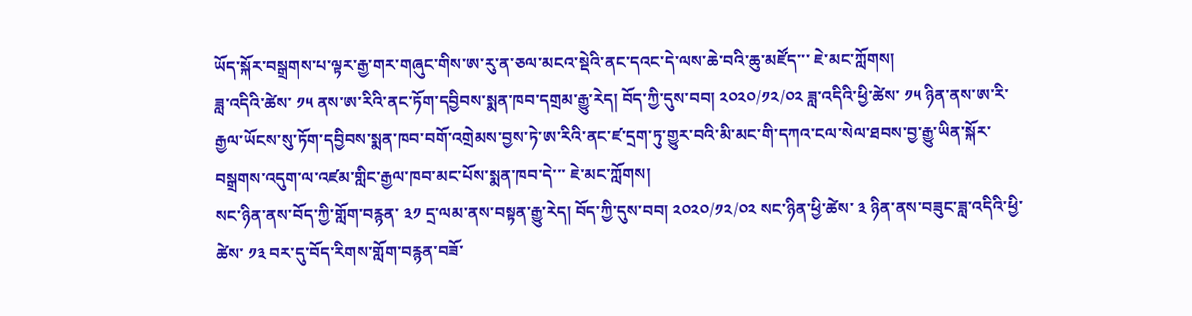ཡོད་སྐོར་བསྒྲགས་པ་ལྟར་རྒྱ་གར་གཞུང་གིས་ཨ་རུ་ན་ཅལ་མངའ་སྡེའི་ནང་དའང་དེ་ལས་ཆེ་བའི་ཆུ་མཛོད་་་ ཇེ་མང་ཀློགས།
ཟླ་འདིའི་ཚེས་ ༡༥ ནས་ཨ་རིའི་ནང་ཏོག་དབྱིབས་སྨན་ཁབ་དགྲམ་རྒྱུ་རེད། བོད་ཀྱི་དུས་བབ། ༢༠༢༠/༡༢/༠༢ ཟླ་འདིའི་ཕྱི་ཚེས་ ༡༥ ཉིན་ནས་ཨ་རི་རྒྱལ་ཡོངས་སུ་ཏོག་དབྱིབས་སྨན་ཁབ་བགོ་འགྲེམས་བྱས་ཏེ་ཨ་རིའི་ནང་ཛ་དྲག་ཏུ་གྱུར་བའི་མི་མང་གི་དཀའ་ངལ་སེལ་ཐབས་བྱ་རྒྱུ་ཡིན་སྐོར་བསྒྲགས་འདུག་ལ་འཛམ་གླིང་རྒྱལ་ཁབ་མང་པོས་སྨན་ཁབ་དེ་་་ ཇེ་མང་ཀློགས།
སང་ཉིན་ནས་བོད་ཀྱི་གློག་བརྙན་ ༣༡ དྲ་ལམ་ནས་བསྟན་རྒྱུ་རེད། བོད་ཀྱི་དུས་བབ། ༢༠༢༠/༡༢/༠༢ སང་ཉིན་ཕྱི་ཚེས་ ༣ ཉིན་ནས་བཟུང་ཟླ་འདིའི་ཕྱི་ཚེས་ ༡༣ བར་དུ་བོད་རིགས་གློག་བརྙན་བཟོ་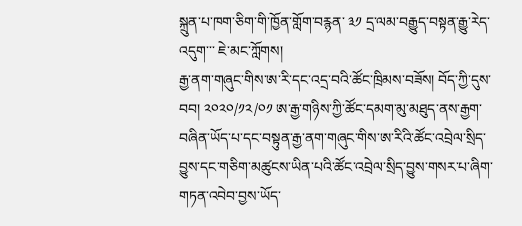སྐྲུན་པ་ཁག་ཅིག་གི་ཁྱོན་གློག་བརྙན་ ༣༡ དྲ་ལམ་བརྒྱུད་བསྟན་རྒྱུ་རེད་འདུག་་་ ཇེ་མང་ཀློགས།
རྒྱ་ནག་གཞུང་གིས་ཨ་རི་དང་འདྲ་བའི་ཚོང་ཁྲིམས་བཟོས། བོད་ཀྱི་དུས་བབ། ༢༠༢༠/༡༢/༠༡ ཨ་རྒྱ་གཉིས་ཀྱི་ཚོང་དམག་མུ་མཐུད་ནས་རྒྱག་བཞིན་ཡོད་པ་དང་བསྟུན་རྒྱ་ནག་གཞུང་གིས་ཨ་རིའི་ཚོང་འབྲེལ་སྲིད་བྱུས་དང་གཅིག་མཚུངས་ཡིན་པའི་ཚོང་འབྲེལ་སྲིད་བྱུས་གསར་པ་ཞིག་གཏན་འབེབ་བྱས་ཡོད་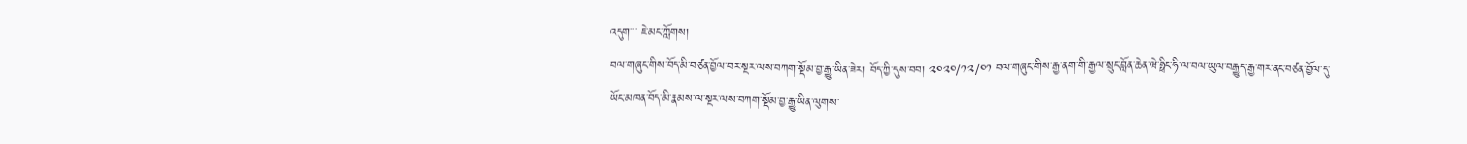འདུག་་་ ཇེ་མང་ཀློགས།
བལ་གཞུང་གིས་བོད་མི་བཙན་བྱོལ་བར་སྔར་ལས་བཀག་སྡོམ་བྱ་རྒྱུ་ཡིན་ཟེར། བོད་ཀྱི་དུས་བབ། ༢༠༢༠/༡༢/༠༡ བལ་གཞུང་གིས་རྒྱ་ནག་གི་རྒྱལ་སྲུང་བློན་ཆེན་ཝེ་ཧྥིང་ཧི་ལ་བལ་ཡུལ་བརྒྱུད་རྒྱ་གར་ནང་བཙན་བྱོལ་དུ་ཡོང་མཁན་བོད་མི་རྣམས་ལ་སྔར་ལས་བཀག་སྡོམ་བྱ་རྒྱུ་ཡིན་ལུགས་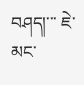བཤད།་་་ ཇེ་མང་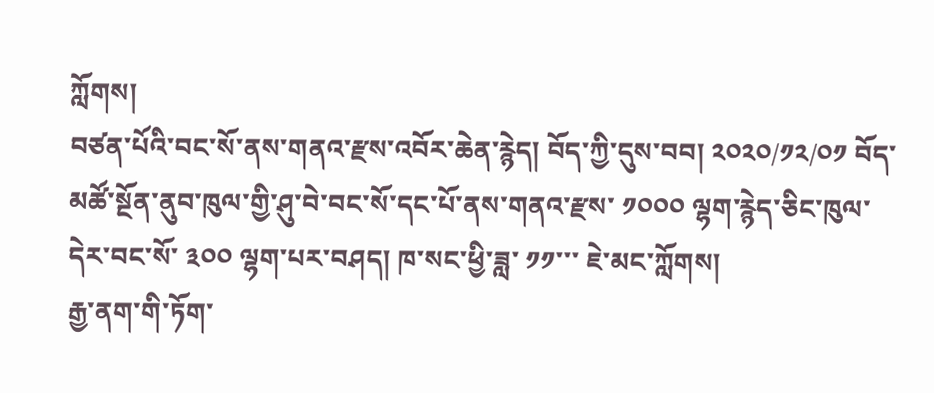ཀློགས།
བཙན་པོའི་བང་སོ་ནས་གནའ་རྫས་འབོར་ཆེན་རྙེད། བོད་ཀྱི་དུས་བབ། ༢༠༢༠/༡༢/༠༡ བོད་མཚོ་སྔོན་ནུབ་ཁུལ་གྱི་ཤུ་བེ་བང་སོ་དང་པོ་ནས་གནའ་རྫས་ ༡༠༠༠ ལྷག་རྙེད་ཅིང་ཁུལ་དེར་བང་སོ་ ༣༠༠ ལྷག་པར་བཤད། ཁ་སང་ཕྱི་ཟླ་ ༡༡་་་ ཇེ་མང་ཀློགས།
རྒྱ་ནག་གི་ཏོག་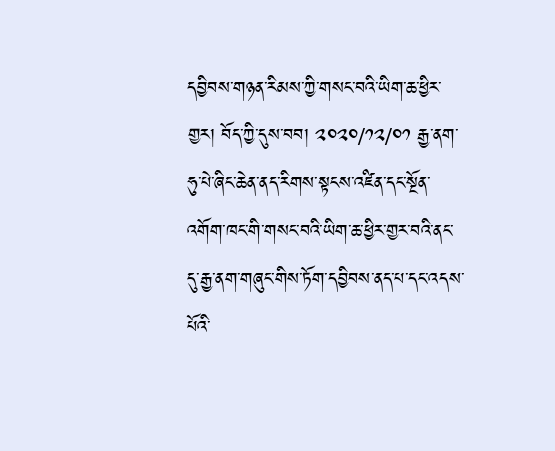དབྱིབས་གཉན་རིམས་ཀྱི་གསང་བའི་ཡིག་ཆ་ཕྱིར་གྱར། བོད་ཀྱི་དུས་བབ། ༢༠༢༠/༡༢/༠༡ རྒྱ་ནག་ཧུ་པེ་ཞིང་ཆེན་ནད་རིགས་སྟངས་འཛིན་དང་སྔོན་འགོག་ཁང་གི་གསང་བའི་ཡིག་ཆ་ཕྱིར་གྱར་བའི་ནང་དུ་རྒྱ་ནག་གཞུང་གིས་ཏོག་དབྱིབས་ནད་པ་དང་འདས་པོའི་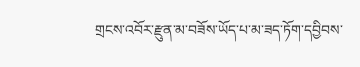གྲངས་འབོར་རྫུན་མ་བཟོས་ཡོད་པ་མ་ཟད་ཏོག་དབྱིབས་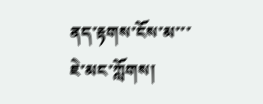ནད་རྟགས་ངོས་མ་་་ ཇེ་མང་ཀློགས།